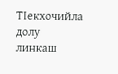ТIекхочийла долу линкаш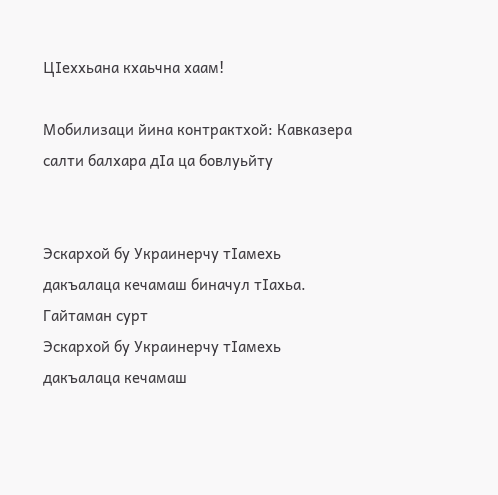ЦIеххьана кхаьчна хаам!

Мобилизаци йина контрактхой: Кавказера салти балхара дIа ца бовлуьйту


Эскархой бу Украинерчу тIамехь дакъалаца кечамаш биначул тIахьа. Гайтаман сурт
Эскархой бу Украинерчу тIамехь дакъалаца кечамаш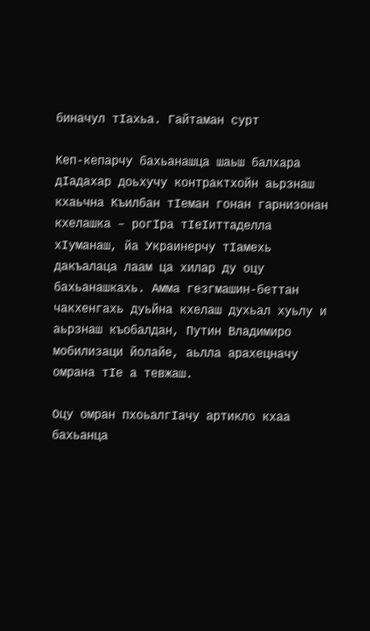биначул тIахьа. Гайтаман сурт

Кеп-кепарчу бахьанашца шаьш балхара дIадахар доьхучу контрактхойн аьрзнаш кхаьчна Къилбан тIеман гонан гарнизонан кхелашка – рогIра тIеIиттаделла хIуманаш, йа Украинерчу тIамехь дакъалаца лаам ца хилар ду оцу бахьанашкахь. Амма гезгмашин-беттан чакхенгахь дуьйна кхелаш духьал хуьлу и аьрзнаш къобалдан, Путин Владимиро мобилизаци йолайе, аьлла арахецначу омрана тIе а тевжаш.

Оцу омран пхоьалгIачу артикло кхаа бахьанца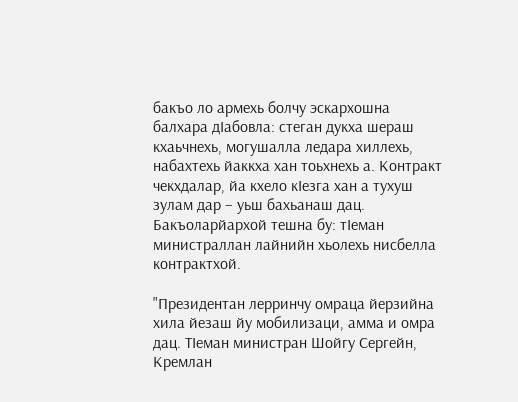бакъо ло армехь болчу эскархошна балхара дIабовла: стеган дукха шераш кхаьчнехь, могушалла ледара хиллехь, набахтехь йаккха хан тоьхнехь а. Контракт чекхдалар, йа кхело кIезга хан а тухуш зулам дар – уьш бахьанаш дац. Бакъоларйархой тешна бу: тIеман министраллан лайнийн хьолехь нисбелла контрактхой.

"Президентан лерринчу омраца йерзийна хила йезаш йу мобилизаци, амма и омра дац. ТIеман министран Шойгу Сергейн, Кремлан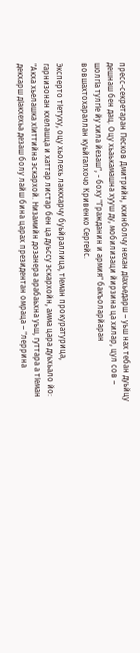пресс-секретаран Песков Дмитрийн, кхинболчу нехан дIахьедарш – уьш нах тебан дуьйцу дешнаш бен дац. Оцу хьаькамашна хууш ду, мобилизаци йирзина ца хилар, цул сов – шолгIа тулгIе йу хила йезаш", - боху "Гражданин и армия" бакъоларйаран вовшахтохараллан куьйгалхочо Кривенко Сергейс.

Эксперто тIетуху, оцу хьолехь лаккхарчу буьйраллица, тIеман прокуратурица, гарнизонан кхелашца и хаттар листар бен ца дуьссу эскархойн, амма цара дуьхьало йо: "Акха хьелашка хIиттийна эскархой. Низамийн дозанера арабаьхна уьш, гуттара а тIеман декхарш дIакхехьа дезаш болу лайш бина царах президентан омраца – "леррина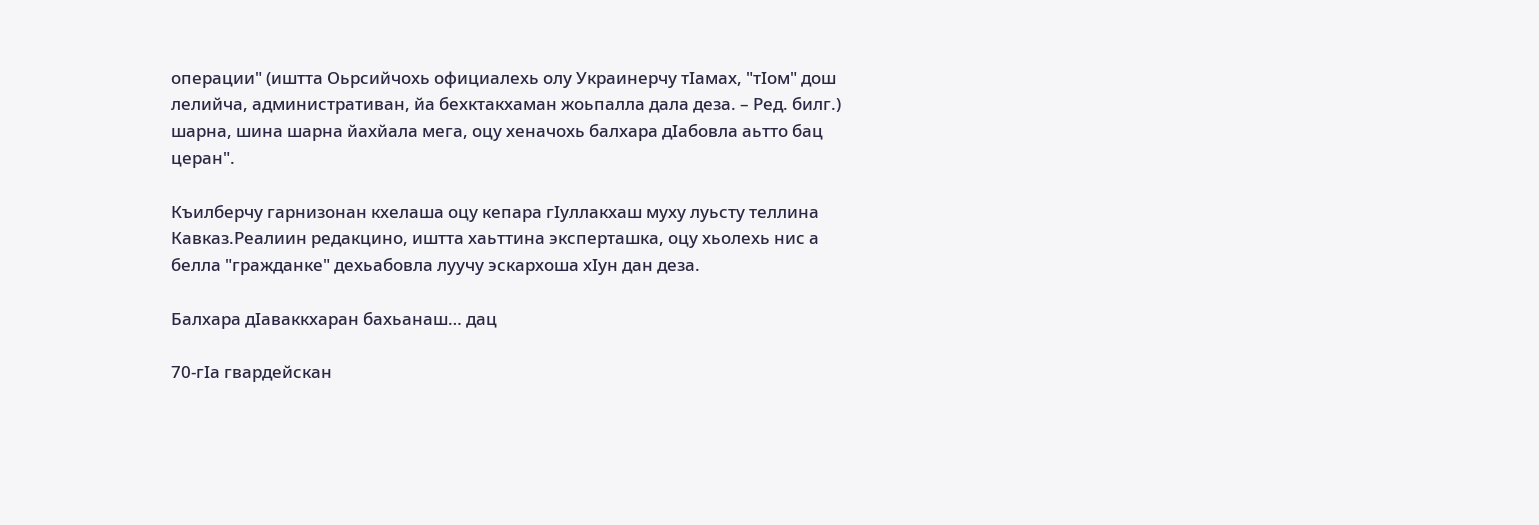операции" (иштта Оьрсийчохь официалехь олу Украинерчу тIамах, "тIом" дош лелийча, административан, йа бехктакхаман жоьпалла дала деза. – Ред. билг.) шарна, шина шарна йахйала мега, оцу хеначохь балхара дIабовла аьтто бац церан".

Къилберчу гарнизонан кхелаша оцу кепара гIуллакхаш муху луьсту теллина Кавказ.Реалиин редакцино, иштта хаьттина эксперташка, оцу хьолехь нис а белла "гражданке" дехьабовла луучу эскархоша хIун дан деза.

Балхара дIаваккхаран бахьанаш… дац

70-гIа гвардейскан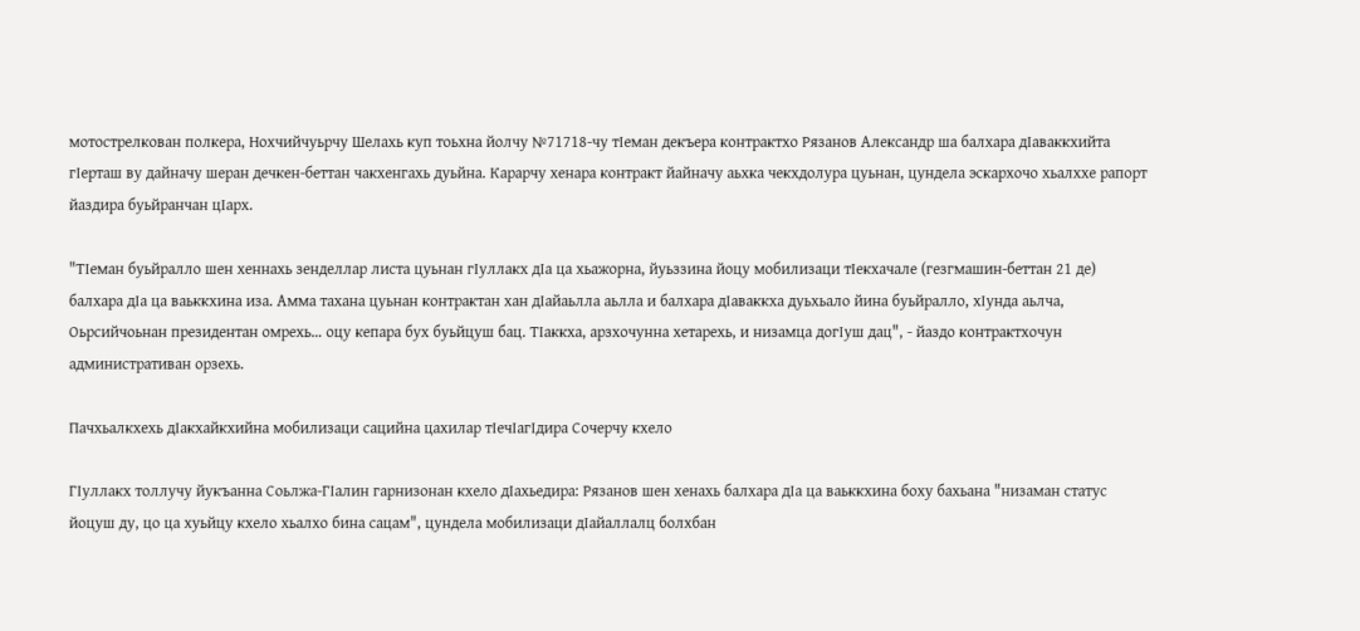мотострелкован полкера, Нохчийчуьрчу Шелахь куп тоьхна йолчу №71718-чу тIеман декъера контрактхо Рязанов Александр ша балхара дIаваккхийта гIерташ ву дайначу шеран дечкен-беттан чакхенгахь дуьйна. Карарчу хенара контракт йайначу аьхка чекхдолура цуьнан, цундела эскархочо хьалххе рапорт йаздира буьйранчан цIарх.

"ТIеман буьйралло шен хеннахь зенделлар листа цуьнан гIуллакх дIа ца хьажорна, йуьззина йоцу мобилизаци тIекхачале (гезгмашин-беттан 21 де) балхара дIа ца ваьккхина иза. Амма тахана цуьнан контрактан хан дIайаьлла аьлла и балхара дIаваккха дуьхьало йина буьйралло, хIунда аьлча, Оьрсийчоьнан президентан омрехь… оцу кепара бух буьйцуш бац. ТIаккха, арзхочунна хетарехь, и низамца догIуш дац", - йаздо контрактхочун административан орзехь.

Пачхьалкхехь дIакхайкхийна мобилизаци сацийна цахилар тIечIагIдира Сочерчу кхело

ГIуллакх толлучу йукъанна Соьлжа-ГIалин гарнизонан кхело дIахьедира: Рязанов шен хенахь балхара дIа ца ваьккхина боху бахьана "низаман статус йоцуш ду, цо ца хуьйцу кхело хьалхо бина сацам", цундела мобилизаци дIайаллалц болхбан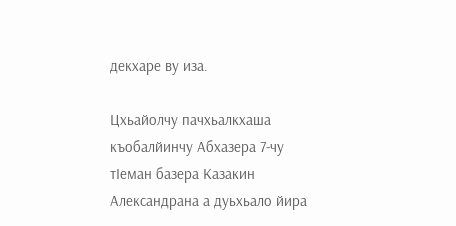декхаре ву иза.

Цхьайолчу пачхьалкхаша къобалйинчу Абхазера 7-чу тIеман базера Казакин Александрана а дуьхьало йира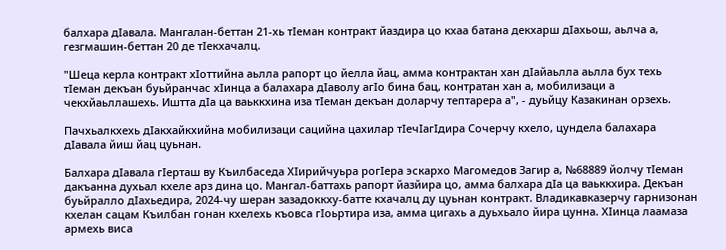балхара дIавала. Мангалан-беттан 21-хь тIеман контракт йаздира цо кхаа батана декхарш дIахьош, аьлча а, гезгмашин-беттан 20 де тIекхачалц.

"Шеца керла контракт хIоттийна аьлла рапорт цо йелла йац, амма контрактан хан дIайаьлла аьлла бух техь тIеман декъан буьйранчас хIинца а балахара дIаволу агIо бина бац, контратан хан а, мобилизаци а чекхйаьллашехь. Иштта дIа ца ваьккхина иза тIеман декъан доларчу тептарера а", - дуьйцу Казакинан орзехь.

Пачхьалкхехь дIакхайкхийна мобилизаци сацийна цахилар тIечIагIдира Сочерчу кхело, цундела балахара дIавала йиш йац цуьнан.

Балхара дIавала гIерташ ву Къилбаседа ХIирийчуьра рогIера эскархо Магомедов Загир а, №68889 йолчу тIеман дакъанна духьал кхеле арз дина цо. Мангал-баттахь рапорт йазйира цо, амма балхара дIа ца ваьккхира. Декъан буьйралло дIахьедира, 2024-чу шеран зазадоккху-батте кхачалц ду цуьнан контракт. Владикавказерчу гарнизонан кхелан сацам Къилбан гонан кхелехь къовса гIоьртира иза, амма цигахь а дуьхьало йира цунна. ХIинца лаамаза армехь виса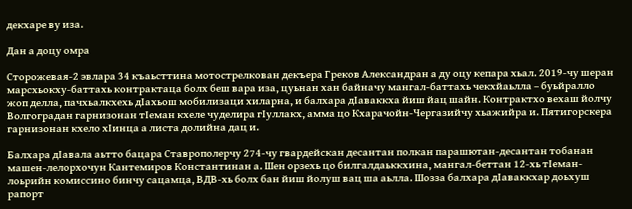декхаре ву иза.

Дан а доцу омра

Сторожевая-2 эвлара 34 къаьсттина мотострелкован декъера Греков Александран а ду оцу кепара хьал. 2019-чу шеран марсхьокху-баттахь контрактаца болх беш вара иза, цуьнан хан байначу мангал-баттахь чекхйаьлла – буьйралло жоп делла, пачхьалкхехь дIахьош мобилизаци хиларна, и балхара дIаваккха йиш йац шайн. Контрактхо вехаш йолчу Волгоградан гарнизонан тIеман кхеле чуделира гIуллакх, амма цо Кхарачойн-Чергазийчу хьажийра и. Пятигорскера гарнизонан кхело хIинца а листа долийна дац и.

Балхара дIавала аьтто бацара Ставрополерчу 274-чу гвардейскан десантан полкан парашютан-десантан тобанан машен-лелорхочун Кантемиров Константинан а. Шен орзехь цо билгалдаьккхина, мангал-беттан 12-хь тIеман-лоьрийн комиссино бинчу сацамца, ВДВ-хь болх бан йиш йолуш вац ша аьлла. Шозза балхара дIаваккхар доьхуш рапорт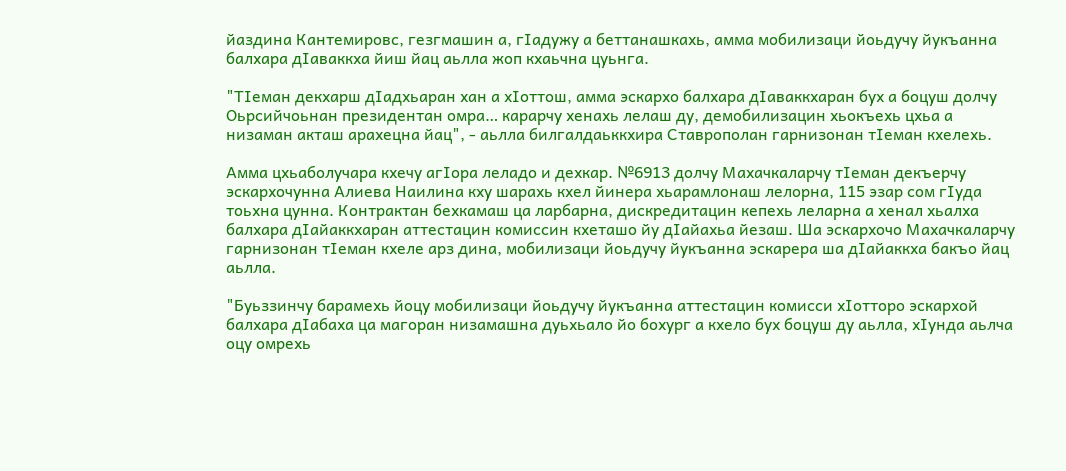йаздина Кантемировс, гезгмашин а, гIадужу а беттанашкахь, амма мобилизаци йоьдучу йукъанна балхара дIаваккха йиш йац аьлла жоп кхаьчна цуьнга.

"ТIеман декхарш дIадхьаран хан а хIоттош, амма эскархо балхара дIаваккхаран бух а боцуш долчу Оьрсийчоьнан президентан омра… карарчу хенахь лелаш ду, демобилизацин хьокъехь цхьа а низаман акташ арахецна йац", - аьлла билгалдаьккхира Ставрополан гарнизонан тIеман кхелехь.

Амма цхьаболучара кхечу агIора леладо и дехкар. №6913 долчу Махачкаларчу тIеман декъерчу эскархочунна Алиева Наилина кху шарахь кхел йинера хьарамлонаш лелорна, 115 эзар сом гIуда тоьхна цунна. Контрактан бехкамаш ца ларбарна, дискредитацин кепехь леларна а хенал хьалха балхара дIайаккхаран аттестацин комиссин кхеташо йу дIайахьа йезаш. Ша эскархочо Махачкаларчу гарнизонан тIеман кхеле арз дина, мобилизаци йоьдучу йукъанна эскарера ша дIайаккха бакъо йац аьлла.

"Буьззинчу барамехь йоцу мобилизаци йоьдучу йукъанна аттестацин комисси хIотторо эскархой балхара дIабаха ца магоран низамашна дуьхьало йо бохург а кхело бух боцуш ду аьлла, хIунда аьлча оцу омрехь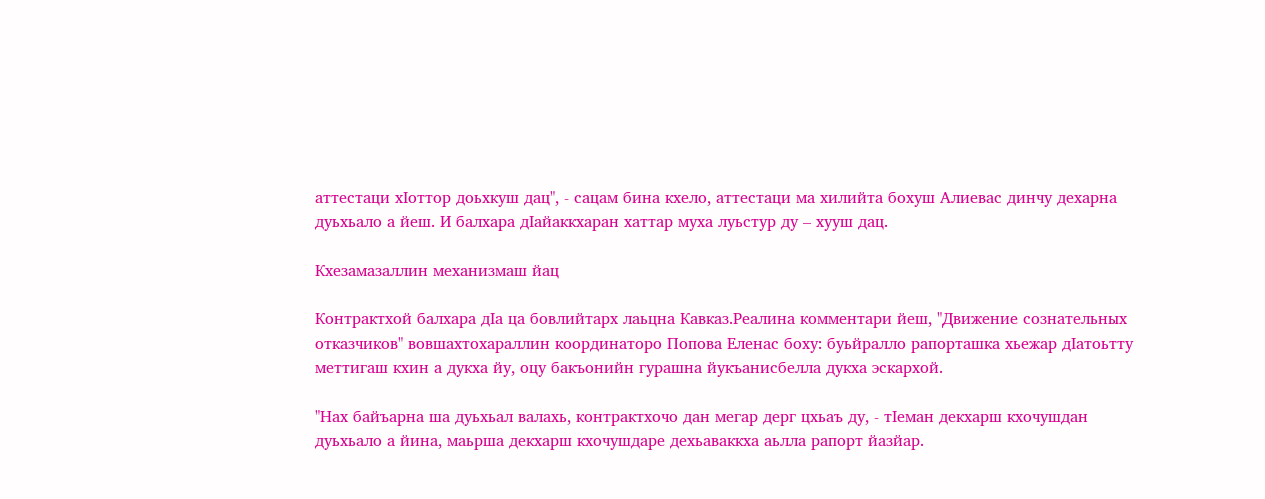аттестаци хIоттор доьхкуш дац", - сацам бина кхело, аттестаци ма хилийта бохуш Алиевас динчу дехарна дуьхьало а йеш. И балхара дIайаккхаран хаттар муха луьстур ду – хууш дац.

Кхезамазаллин механизмаш йац

Контрактхой балхара дIа ца бовлийтарх лаьцна Кавказ.Реалина комментари йеш, "Движение сознательных отказчиков" вовшахтохараллин координаторо Попова Еленас боху: буьйралло рапорташка хьежар дIатоьтту меттигаш кхин а дукха йу, оцу бакъонийн гурашна йукъанисбелла дукха эскархой.

"Нах байъарна ша дуьхьал валахь, контрактхочо дан мегар дерг цхьаъ ду, - тIеман декхарш кхочушдан дуьхьало а йина, маьрша декхарш кхочушдаре дехьаваккха аьлла рапорт йазйар.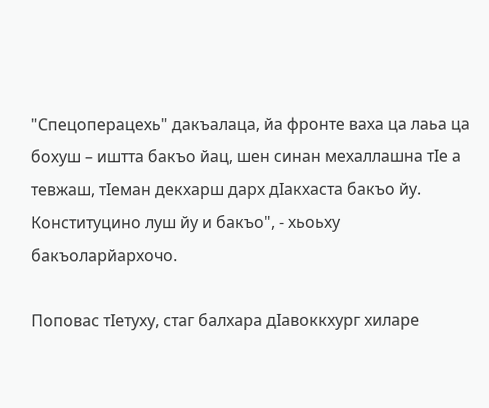"Спецоперацехь" дакъалаца, йа фронте ваха ца лаьа ца бохуш – иштта бакъо йац, шен синан мехаллашна тIе а тевжаш, тIеман декхарш дарх дIакхаста бакъо йу. Конституцино луш йу и бакъо", - хьоьху бакъоларйархочо.

Поповас тIетуху, стаг балхара дIавоккхург хиларе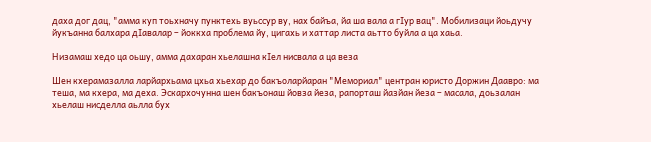даха дог дац, "амма куп тоьхначу пунктехь вуьссур ву, нах байъа, йа ша вала а гIур вац". Мобилизаци йоьдучу йукъанна балхара дIавалар – йоккха проблема йу, цигахь и хаттар листа аьтто буйла а ца хаьа.

Низамаш хедо ца оьшу, амма дахаран хьелашна кIел нисвала а ца веза

Шен кхерамазалла ларйархьама цхьа хьехар до бакъоларйаран "Мемориал" центран юристо Доржин Даавро: ма теша, ма кхера, ма деха. Эскархочунна шен бакъонаш йовза йеза, рапорташ йазйан йеза – масала, доьзалан хьелаш нисделла аьлла бух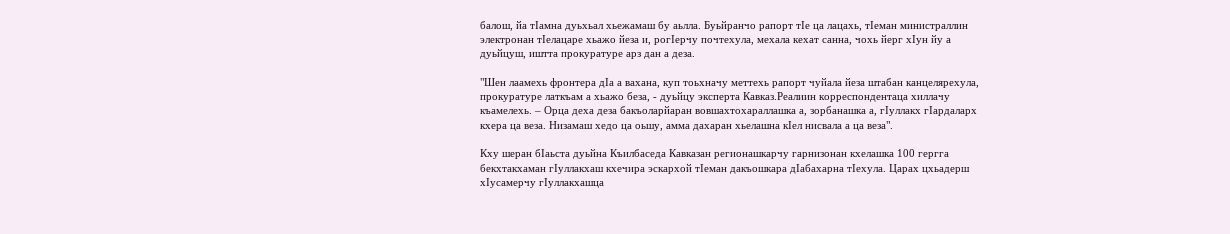балош, йа тIамна дуьхьал хьежамаш бу аьлла. Буьйранчо рапорт тIе ца лацахь, тIеман министраллин электронан тIелацаре хьажо йеза и, рогIерчу почтехула, мехала кехат санна, чохь йерг хIун йу а дуьйцуш, иштта прокуратуре арз дан а деза.

"Шен лаамехь фронтера дIа а вахана, куп тоьхначу меттехь рапорт чуйала йеза штабан канцелярехула, прокуратуре латкъам а хьажо беза, - дуьйцу эксперта Кавказ.Реалиин корреспондентаца хиллачу къамелехь. – Орца деха деза бакъоларйаран вовшахтохараллашка а, зорбанашка а, гIуллакх гIардаларх кхера ца веза. Низамаш хедо ца оьшу, амма дахаран хьелашна кIел нисвала а ца веза".

Кху шеран бIаьста дуьйна Къилбаседа Кавказан регионашкарчу гарнизонан кхелашка 100 гергга бекхтакхаман гIуллакхаш кхечира эскархой тIеман дакъошкара дIабахарна тIехула. Царах цхьадерш хIусамерчу гIуллакхашца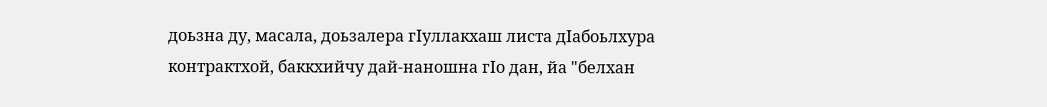доьзна ду, масала, доьзалера гIуллакхаш листа дIабоьлхура контрактхой, баккхийчу дай-наношна гIо дан, йа "белхан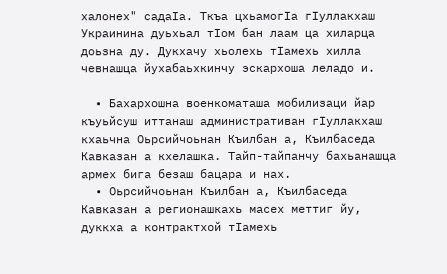халонех" садаIа. Ткъа цхьамогIа гIуллакхаш Украинина дуьхьал тIом бан лаам ца хиларца доьзна ду. Дукхачу хьолехь тIамехь хилла чевнашца йухабаьхкинчу эскархоша леладо и.

  • Бахархошна военкоматаша мобилизаци йар къуьйсуш иттанаш административан гIуллакхаш кхаьчна Оьрсийчоьнан Къилбан а, Къилбаседа Кавказан а кхелашка. Тайп-тайпанчу бахьанашца армех бига безаш бацара и нах.
  • Оьрсийчоьнан Къилбан а, Къилбаседа Кавказан а регионашкахь масех меттиг йу, дуккха а контрактхой тIамехь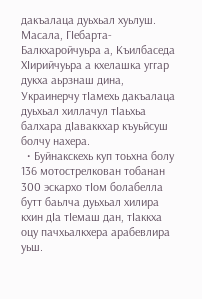дакъалаца дуьхьал хуьлуш. Масала, ГIебарта-Балкхаройчуьра а, Къилбаседа ХIирийчуьра а кхелашка уггар дукха аьрзнаш дина, Украинерчу тIамехь дакъалаца дуьхьал хиллачул тIаьхьа балхара дIаваккхар къуьйсуш болчу нахера.
  • Буйнакскехь куп тоьхна болу 136 мотострелкован тобанан 300 эскархо тIом болабелла бутт баьлча дуьхьал хилира кхин дIа тIемаш дан, тIаккха оцу пачхьалкхера арабевлира уьш.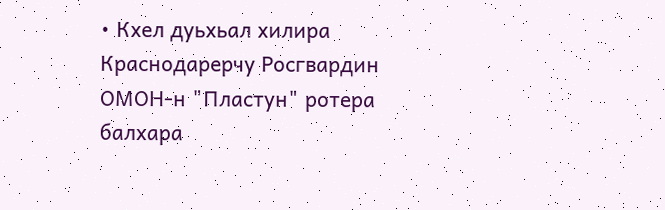• Кхел дуьхьал хилира Краснодарерчу Росгвардин ОМОН-н "Пластун" ротера балхара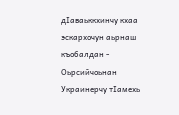дIаваьккхинчу кхаа эскархочун аьрнаш къобалдан - Оьрсийчоьнан Украинерчу тIамехь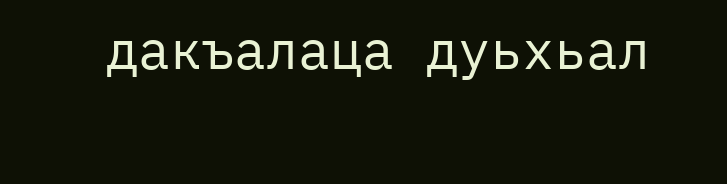дакъалаца дуьхьал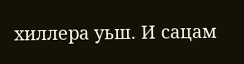хиллера уьш. И сацам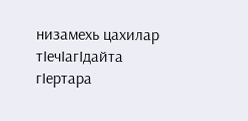низамехь цахилар тIечIагIдайта гIертара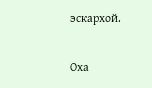эскархой.

Оха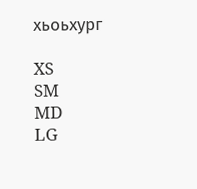хьоьхург

XS
SM
MD
LG